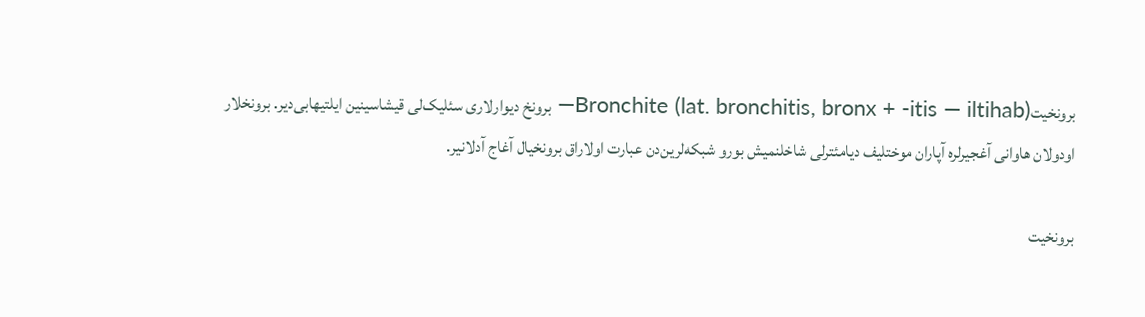برونخیت(lat. bronchitis, bronx + -itis — iltihab) Bronchite— برونخ دیوارلاری سئلیک‌لی قیشاسینین ایلتیهابی‌دیر. برونخلار اودولان هاوانی آغجیرلره آپاران موختلیف دیامئترلی شاخلنمیش بورو شبکه‌لرین‌دن عبارت اولاراق برونخیال آغاج آدلانیر.

برونخیت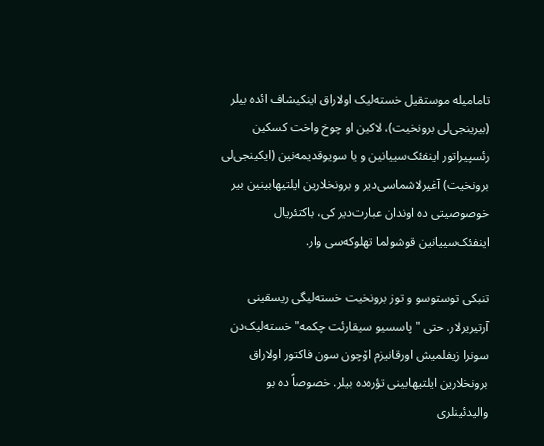تامامیله موستقیل خسته‌لیک اولاراق اینکیشاف ائده بیلر (بیرینجی‌لی برونخیت)، لاکین او چوخ واخت کسکین رئسپیراتور اینفئک‌سییانین و یا سویوقدیمه‌نین (ایکینجی‌لی برونخیت) آغیرلاشماسی‌دیر و برونخلارین ایلتیهابینین بیر خوصوصیتی ده اوندان عبارت‌دیر کی، باکتئریال اینفئک‌سییانین قوشولما تهلوکه‌سی وار.

تنبکی توستوسو و توز برونخیت خسته‌لیگی ریسقینی آرتیریرلار. حتی "پاسسیو سیقارئت چکمه" خسته‌لیک‌دن سونرا زیفلمیش اورقانیزم اۆچون سون فاکتور اولاراق برونخلارین ایلتیهابینی تؤره‌ده بیلر. خصوصاً ده بو والیدئینلری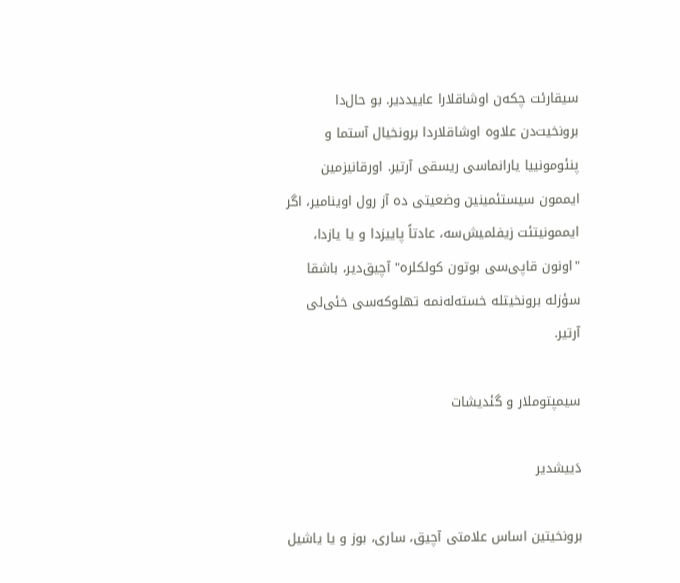سیقارئت چکه‌ن اوشاقلارا عاییددیر. بو حال‌دا برونخیت‌دن علاوه اوشاقلاردا برونخیال آستما و پنئومونییا یارانماسی ریسقی آرتیر. اورقانیزمین ایممون سیستئمینین وضعیتی ده آز رول اوینامیر، اگر ایممونیتئت زیفلمیش‌سه، عادتاً پاییزدا و یا یازدا، "اونون قاپی‌سی بوتون کولکلره" آچیق‌دیر، باشقا سؤزله برونخیتله خسته‌له‌نمه تهلوکه‌سی خئی‌لی آرتیر.

سیمپتوملار و گئدیشات

دَییشدیر

برونخیتین اساس علامتی آچیق، ساری، بوز و یا یاشیل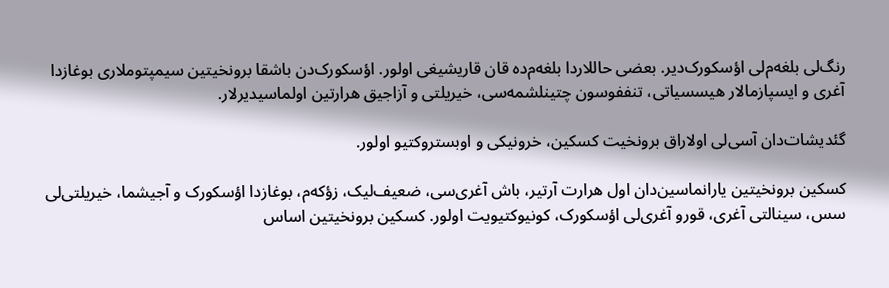رنگ‌لی بلغه‌م‌لی اؤسکورک‌دیر. بعضی حاللاردا بلغه‌م‌ده قان قاریشیغی اولور. اؤسکورک‌دن باشقا برونخیتین سیمپتوملاری بوغازدا آغری و ایسپازمالار هیسسیاتی، تنففوسون چتینلشمه‌سی، خیریلتی و آزاجیق هرارتین اولماسیدیرلار.

گئدیشات‌دان آسی‌لی اولاراق برونخیت کسکین، خرونیکی و اوبستروکتیو اولور.

کسکین برونخیتین یارانماسین‌دان اول هرارت آرتیر، باش آغری‌سی، ضعیف‌لیک، زؤکه‌م، بوغازدا اؤسکورک و آجیشما، خیریلتی‌لی سس، سینالتی آغری، قورو آغری‌لی اؤسکورک، کونیوکتیویت اولور. کسکین برونخیتین اساس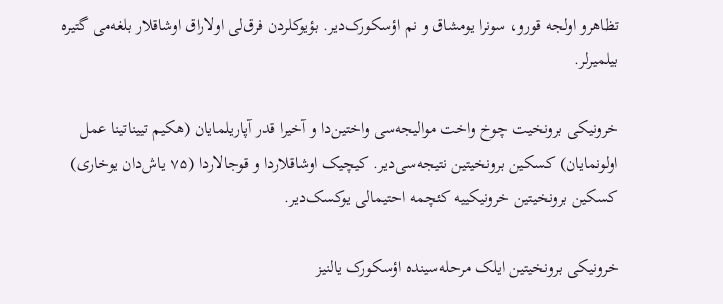تظاهرو اولجه قورو، سونرا یومشاق و نم اؤسکورک‌دیر. بؤیوکلردن فرق‌لی اولاراق اوشاقلار بلغه‌می گتیره بیلمیرلر.

خرونیکی برونخیت چوخ واخت موالیجه‌سی واختین‌دا و آخیرا قدر آپاریلمایان (هکیم تییناتینا عمل اولونمایان) کسکین برونخیتین نتیجه‌سی‌دیر. کیچیک اوشاقلاردا و قوجالاردا (۷۵ یاش‌دان یوخاری) کسکین برونخیتین خرونیکییه کئچمه احتیمالی یوکسک‌دیر.

خرونیکی برونخیتین ایلک مرحله‌سینده اؤسکورک یالنیز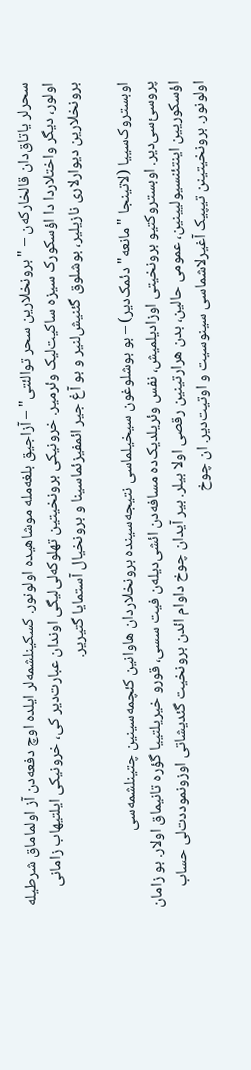سحرلر یاتاق‌دان قالخارکه‌ن – "برونخلارین سحر توالئتی" – آزاجیق بلغه‌مله موشاهیده اولونور. کسکینلشمه‌لر ایلده اوچ دفعه‌دن آز اولماماق شرطیله اولور، دیگر واختلاردا دا اؤسکورک سیزه ساکیت‌لیک وئرمیر. خرونیکی برونخیتین تهلوکه‌لی‌لیگی اوندان عبارت‌دیر کی، خرونیکی ایلتیهاب زامانی برونخلارین دیوارلاری نازیلیر، بوشلوق گئنیش‌لنیر و بو آغ جیر ائمفیزئماسینا و برونخیال آستمایا گتیریر.

اوبستروک‌سییا (لاتینجا "مانعه" دئمک‌دیر) – بو بوشلوغون سیخیلماسی نتیجه‌سینده برونخلاردان هاوانین کئچمه‌سینین چتینلشمه‌سی پروسئ‌سی‌دیر. اوبستروکتیو برونخیتی اوزادیلمیش، نفس وئریلدیک‌ده مسافه‌دن ائشی‌دیله‌ن فیت سسی، قورو خیریلتییا گؤره تانیماق اولار. بو زامان اؤسکوریین اینتئنسیولیینین، عمومی حالین، بدن هرارتینین رقصی اولا بیلر. بیر آیدان چوخ داوام ائدن برونخیت گئدیشاتی اوزونموددت‌لی حساب اولونور. برونخیتینن تیپیک آغیرلاشماسی سینوسیت و اوتیت‌دیر. ان چوخ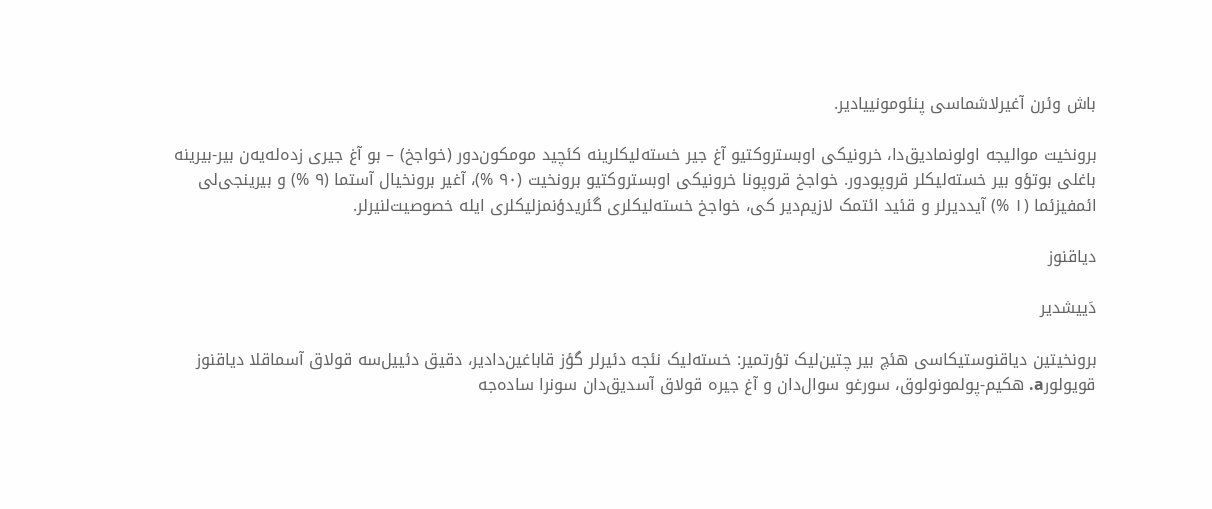باش وئرن آغیرلاشماسی پنئومونییادیر.

برونخیت موالیجه اولونمادیق‌دا، خرونیکی اوبستروکتیو آغ جیر خسته‌لیکلرینه کئچید مومکون‌دور (خواجخ) – بو آغ جیری زده‌له‌یه‌ن بیر-بیرینه باغلی بوتؤو بیر خسته‌لیکلر قروپودور. خواجخ قروپونا خرونیکی اوبستروکتیو برونخیت (۹۰ %)، آغیر برونخیال آستما (۹ %) و بیرینجی‌لی ائمفیزئما (۱ %) آیددیرلر و قئید ائتمک لازیم‌دیر کی، خواجخ خسته‌لیکلری گئریدؤنمزلیکلری ایله خصوصیت‌لنیرلر.

دیاقنوز

دَییشدیر

برونخیتین دیاقنوستیکاسی هئچ بیر چتین‌لیک تؤرتمیر: خسته‌لیک نئجه دئیرلر گؤز قاباغین‌دادیر، دقیق دئییل‌سه قولاق آسماقلا دیاقنوز قویولورа. هکیم-پولمونولوق، سورغو سوال‌دان و آغ جیره قولاق آسدیق‌دان سونرا ساده‌جه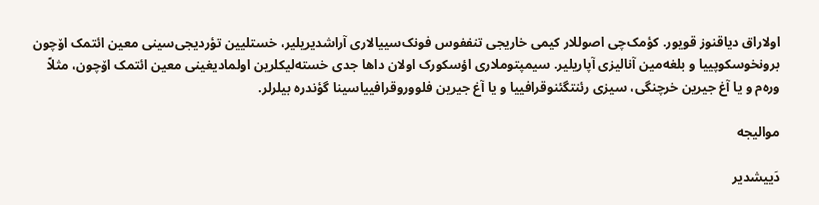اولاراق دیاقنوز قویور. کؤمک‌چی اصوللار کیمی خاریجی تنففوس فونک‌سییالاری آراشدیریلیر، خستلیین تؤردیجی‌سینی معین ائتمک اۆچون برونخوسکوپییا و بلغه‌مین آنالیزی آپاریلیر. سیمپتوملاری اؤسکورک اولان داها جدی خسته‌لیکلرین اولمادیغینی معین ائتمک اۆچون، مثلاً وره‌م و یا آغ جیرین خرچنگی، سیزی رئنتگئنوقرافییا و یا آغ جیرین فلووروقرافییاسینا گؤندره بیلرلر.

موالیجه

دَییشدیر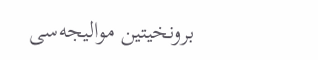برونخیتین موالیجه‌سی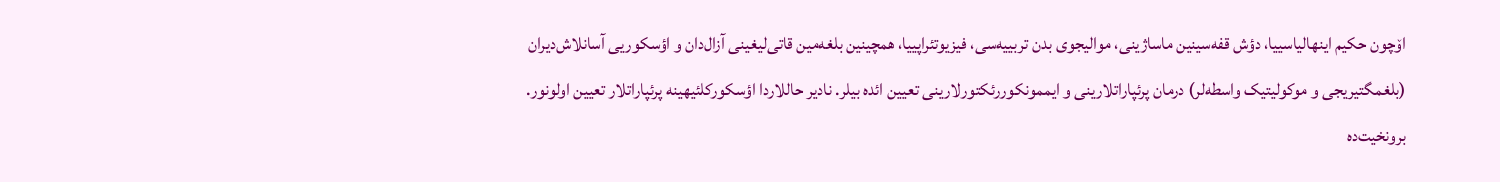اۆچون حکیم اینهالیاسییا، دؤش قفه‌سینین ماساژینی، موالیجوی بدن تربییه‌سی، فیزیوتئراپییا، همچینین بلغه‌مین قاتی‌لیغینی آزال‌دان و اؤسکوریی آسانلاش‌دیران (بلغمگتیریجی و موکولیتیک واسطه‌لر) درمان پرئپاراتلارینی و ایممونکوررئکتورلارینی تعیین ائده بیلر. نادیر حاللاردا اؤسکورکلئیهینه پرئپاراتلار تعیین اولونور. برونخیت‌ده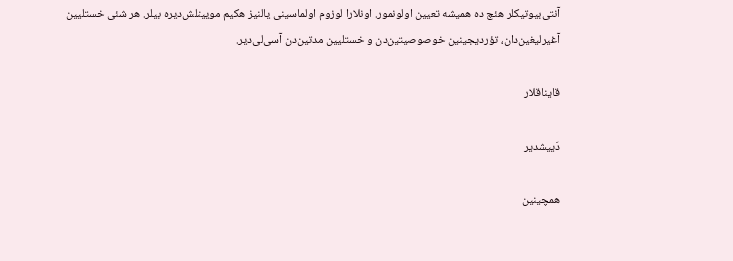آنتی‌بیوتیکلر هئچ ده همیشه تعیین اولونمور. اونلارا لوزوم اولماسینی یالنیز هکیم مویینلش‌دیره بیلر. هر شئی خستلیین آغیرلیغین‌دان، تؤردیجینین خوصوصیتین‌دن و خستلیین مدتین‌دن آسی‌لی‌دیر.

قایناقلار

دَییشدیر

همچینین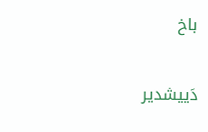باخ

دَییشدیر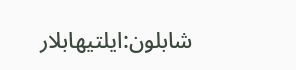شابلون:ایلتیهابلار